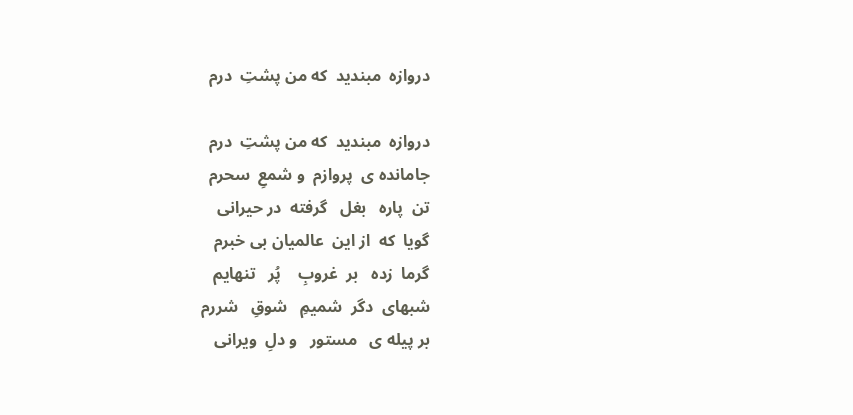دروازه  مبندید  که من پشتِ  درم

دروازه  مبندید  که من پشتِ  درم
جامانده ی  پروازم  و شمعِ  سحرم
تن  پاره   بغل   گرفته  در حیرانی
گویا  که  از این  عالمیان بی خبرم
گرما  زده   بر  غروبِ    پُر   تنهایم
شبهای  دگر  شمیمِ   شوقِ   شررم
بر پیله ی   مستور   و دلِ  ویرانی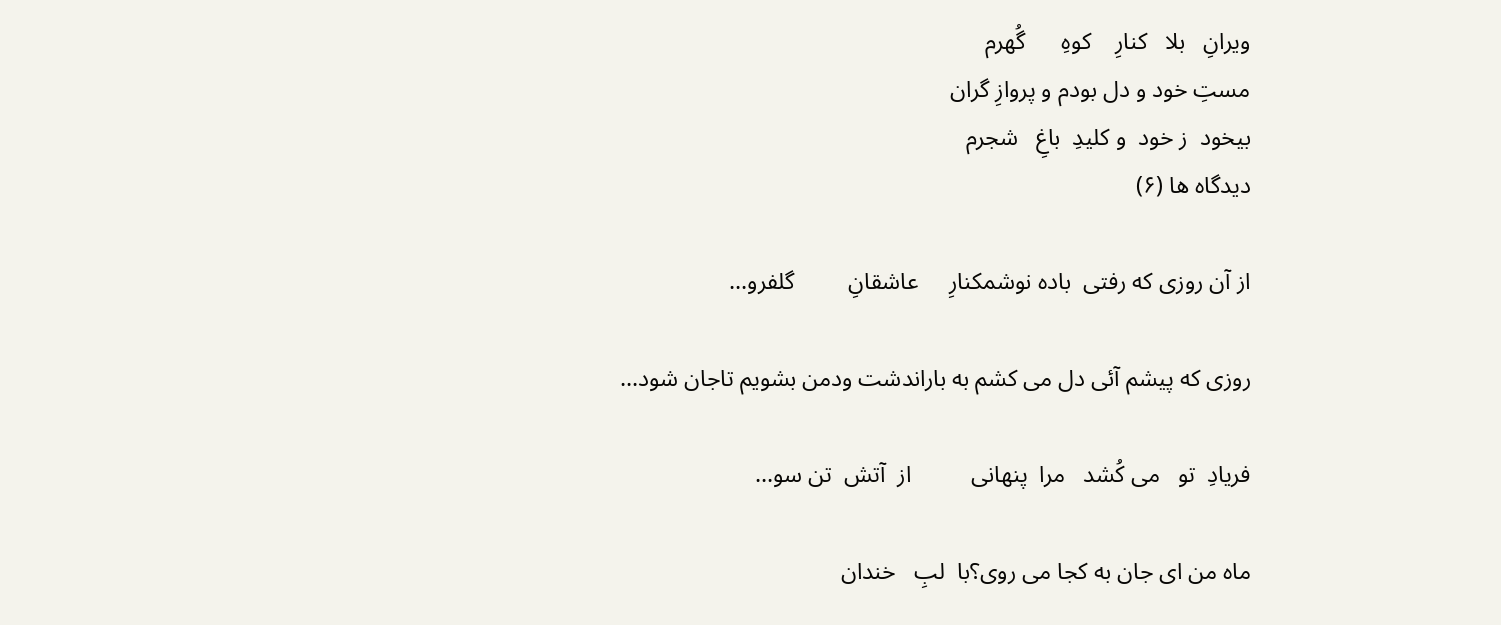ویرانِ   بلا   کنارِ    کوهِ      گُهرم
مستِ خود و دل بودم و پروازِ گران
بیخود  ز خود  و کلیدِ  باغِ   شجرم
دیدگاه ها (۶)

از آن روزی که رفتی  باده نوشمکنارِ     عاشقانِ         گلفرو...

روزی که پیشم آئی دل می کشم به باراندشت ودمن بشویم تاجان شود...

فریادِ  تو   می کُشد   مرا  پنهانی          از  آتش  تن سو...

ماه من ای جان به کجا می روی؟با  لبِ   خندان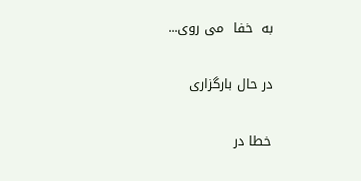به  خفا  می روی...

در حال بارگزاری

خطا در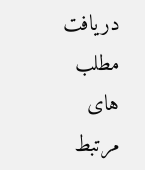دریافت مطلب های مرتبط